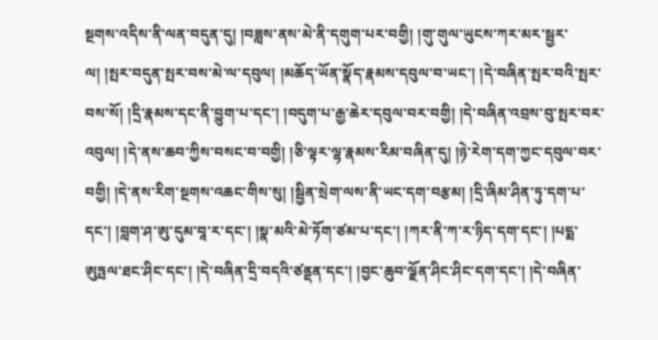སྔགས་འདིས་ནི་ལན་བདུན་དུ། །བཟླས་ནས་མེ་ནི་དགུག་པར་བགྱི། །གུ་གུལ་ཡུངས་ཀར་མར་སྦྱར་ལ། །སྤར་བདུན་སྤར་བས་མེ་ལ་དབུལ། །མཆོད་ཡོན་སྣོད་རྣམས་དབུལ་བ་ཡང་། །དེ་བཞིན་སྤར་བའི་སྤར་བས་སོ། །དྲི་རྣམས་དང་ནི་བྱུག་པ་དང་། །བདུག་པ་རྒྱ་ཆེར་དབུལ་བར་བགྱི། །དེ་བཞིན་འབྲས་བུ་སྤར་བར་འབུལ། །དེ་ནས་ཆབ་ཀྱིས་བསང་བ་བགྱི། །ཅི་ལྟར་ལྷ་རྣམས་རིམ་བཞིན་དུ། །ཉེ་རེག་དག་ཀྱང་དབུལ་བར་བགྱི། །དེ་ནས་རིག་སྔགས་འཆང་གིས་སུ། །སྦྱིན་སྲེག་ལས་ནི་ཡང་དག་བརྩམ། །དྲི་ཞིམ་ཤིན་ཏུ་དག་པ་དང་། །བླག་ཤ་ཨུ་དུམ་བཱ་ར་དང་། །སྣ་མའི་མེ་ཏོག་ཙམ་པ་དང་། །ཀར་ནི་ཀ་ར་ཉིད་དག་དང་། །པདྨ་ཨུཏྤལ་ཐང་ཤིང་དང་། །དེ་བཞིན་དྲི་བདའི་ཙནྡན་དང་། །བྱང་ཆུབ་ལྗོན་ཤིང་ཤིང་དག་དང་། །དེ་བཞིན་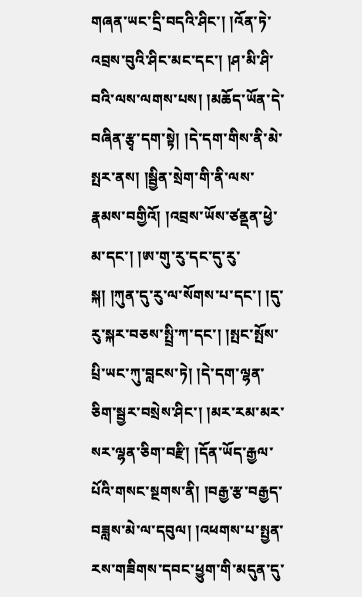གཞན་ཡང་དྲི་བདའི་ཤིང་། །འོན་ཏེ་འབྲས་བུའི་ཤིང་མང་དང་། །ཤ་མི་ཤི་བའི་ལས་ལགས་པས། །མཆོད་ཡོན་དེ་བཞིན་རྩྭ་དག་སྟེ། །དེ་དག་གིས་ནི་མེ་སྤར་ནས། །སྦྱིན་སྲེག་གི་ནི་ལས་རྣམས་བགྱིའོ། །འབྲས་ཡོས་ཙནྡན་ཕྱེ་མ་དང་། །ཨ་གུ་རུ་དང་དུ་རུ་སྐ། །ཀུན་དུ་རུ་ལ་སོགས་པ་དང་། །དུ་རུ་སྐར་བཅས་སྤྲི་ཀ་དང་། །སྤང་སྤོས་པྲི་ཡང་ཀུ་བླངས་ཏེ། །དེ་དག་ལྷན་ཅིག་སྦྱར་བསྲེས་ཤིང་། །མར་རམ་མར་སར་ལྷན་ཅིག་བརྫི། །དོན་ཡོད་རྒྱལ་པོའི་གསང་སྔགས་ནི། །བརྒྱ་རྩ་བརྒྱད་བཟླས་མེ་ལ་དབུལ། །འཕགས་པ་སྤྱན་རས་གཟིགས་དབང་ཕྱུག་གི་མདུན་དུ་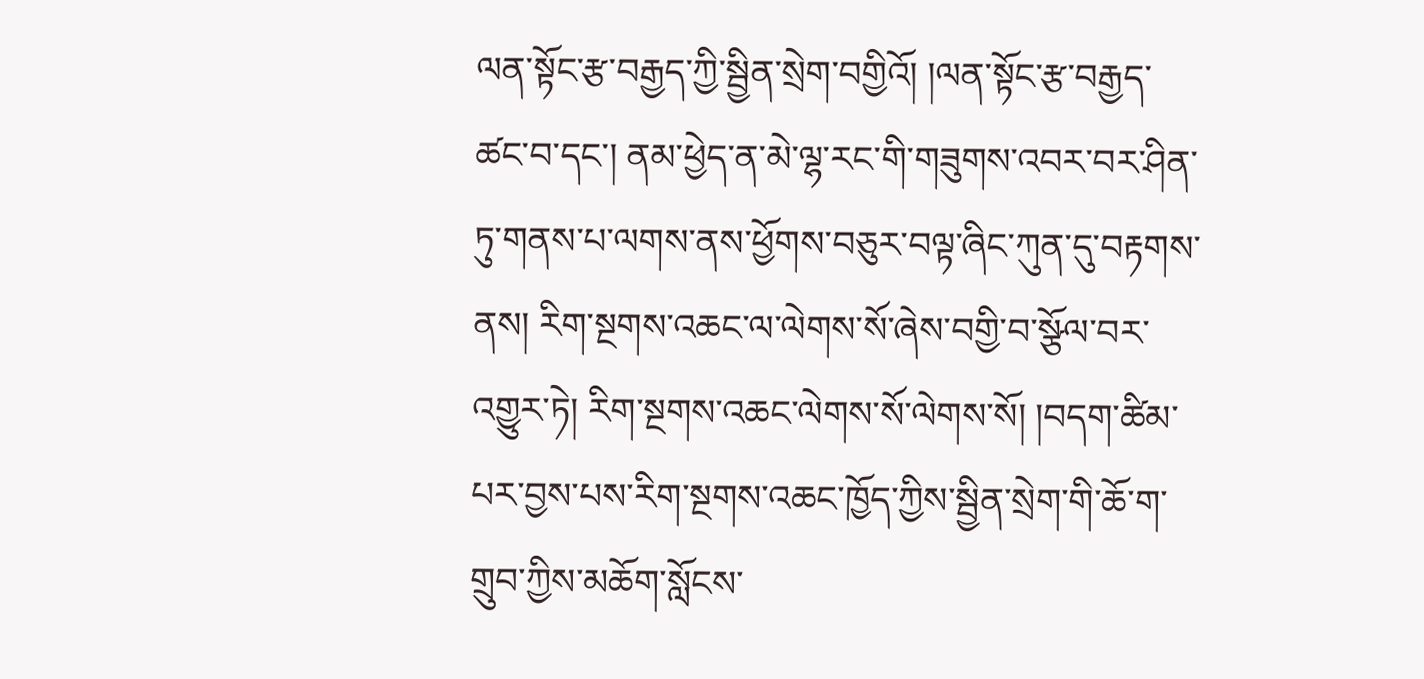ལན་སྟོང་རྩ་བརྒྱད་ཀྱི་སྦྱིན་སྲེག་བགྱིའོ། །ལན་སྟོང་རྩ་བརྒྱད་ཚང་བ་དང་། ནམ་ཕྱེད་ན་མེ་ལྷ་རང་གི་གཟུགས་འབར་བར་ཤིན་ཏུ་གནས་པ་ལགས་ནས་ཕྱོགས་བཅུར་བལྟ་ཞིང་ཀུན་དུ་བརྟགས་ནས། རིག་སྔགས་འཆང་ལ་ལེགས་སོ་ཞེས་བགྱི་བ་སྩོལ་བར་འགྱུར་ཏེ། རིག་སྔགས་འཆང་ལེགས་སོ་ལེགས་སོ། །བདག་ཚིམ་པར་བྱས་པས་རིག་སྔགས་འཆང་ཁྱོད་ཀྱིས་སྦྱིན་སྲེག་གི་ཆོ་ག་གྲུབ་ཀྱིས་མཆོག་སློངས་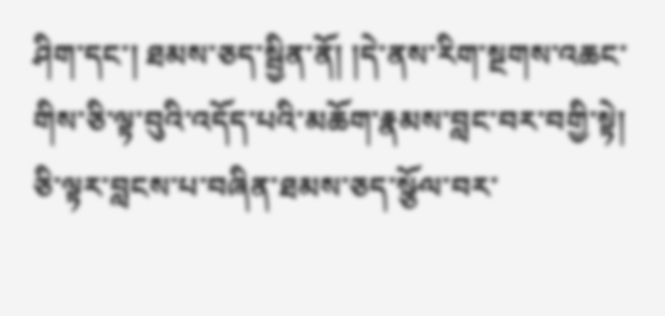ཤིག་དང་། ཐམས་ཅད་སྦྱིན་ནོ། །དེ་ནས་རིག་སྔགས་འཆང་གིས་ཅི་ལྟ་བུའི་འདོད་པའི་མཆོག་རྣམས་བླང་བར་བགྱི་སྟེ། ཅི་ལྟར་བླངས་པ་བཞིན་ཐམས་ཅད་སྩོལ་བར་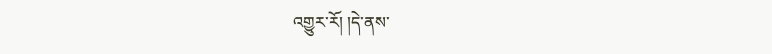འགྱུར་རོ། །དེ་ནས་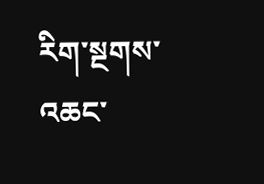རིག་སྔགས་འཆང་